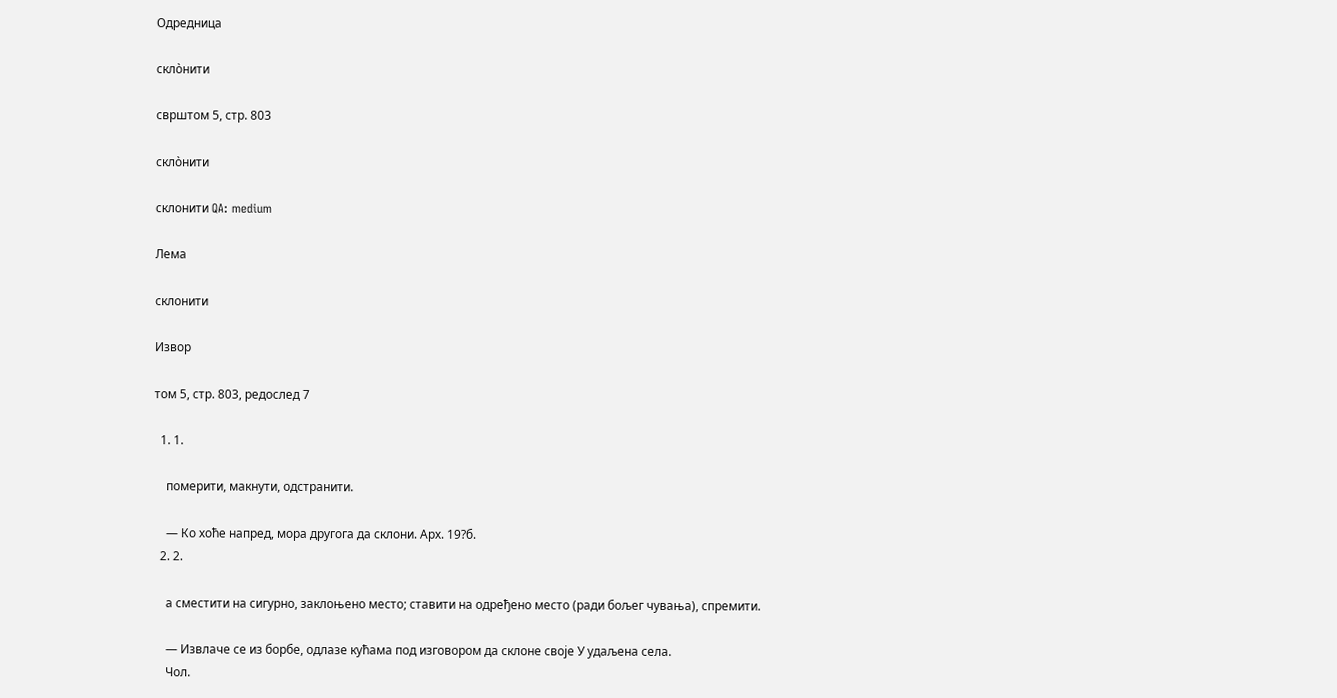Одредница

скло̀нити

сврштом 5, стр. 803

скло̀нити

склонити QA: medium

Лема

склонити

Извор

том 5, стр. 803, редослед 7

  1. 1.

    померити, макнути, одстранити.

    — Ко хоће напред, мора другога да склони. Арх. 19?б.
  2. 2.

    а сместити на сигурно, заклоњено место; ставити на одређено место (ради бољег чувања), спремити.

    — Извлаче се из борбе, одлазе кућама под изговором да склоне своје У удаљена села.
    Чол.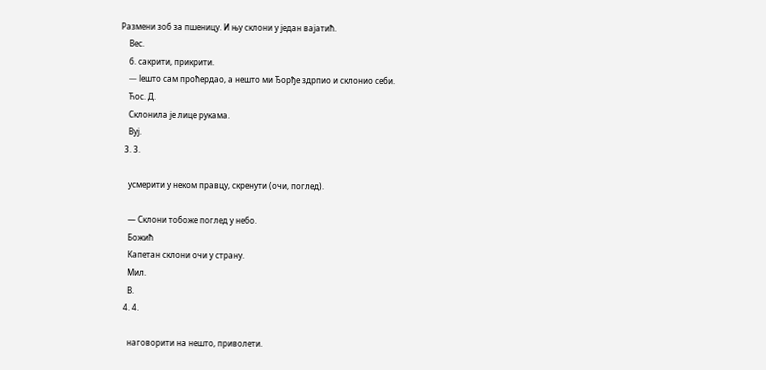Размени зоб за пшеницу. И њу склони у један вајатић.
    Вес.
    б. сакрити, прикрити.
    — lешто сам проћердао, а нешто ми Ђорђе здрпио и склонио себи.
    Ћос. Д.
    Склонила је лице рукама.
    Вуј.
  3. 3.

    усмерити у неком правцу, скренути (очи, поглед).

    — Склони тобоже поглед у небо.
    Божић
    Капетан склони очи у страну.
    Мил.
    В.
  4. 4.

    наговорити на нешто, приволети.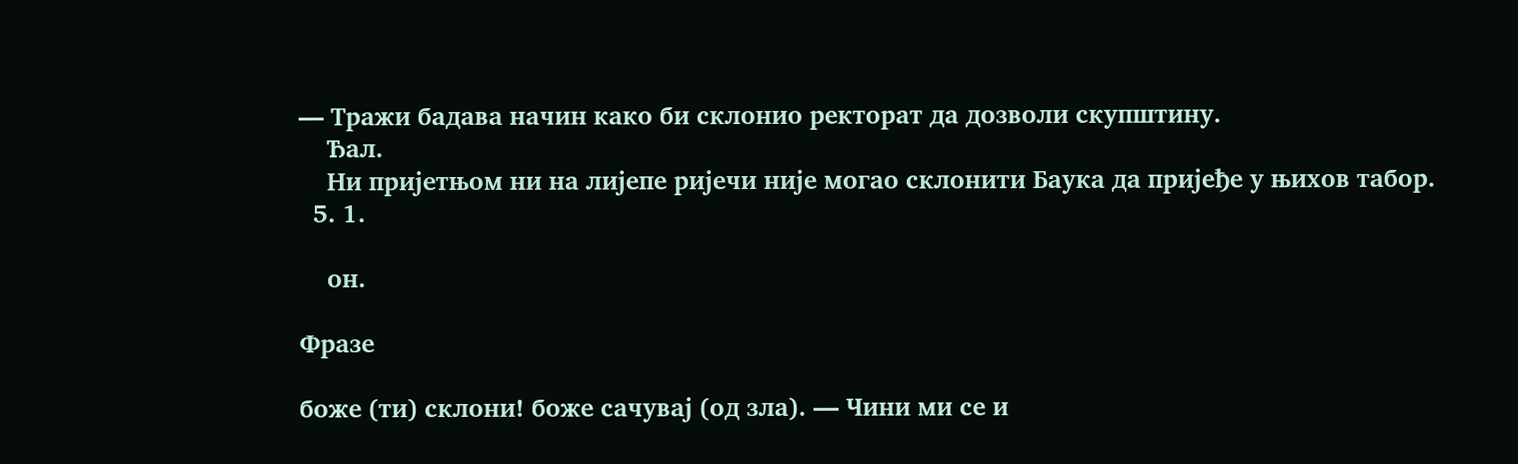— Тражи бадава начин како би склонио ректорат да дозволи скупштину.
    Ђал.
    Ни пријетњом ни на лијепе ријечи није могао склонити Баука да пријеђе у њихов табор.
  5. 1.

    он.

Фразе

боже (ти) склони! боже сачувај (од зла). — Чини ми се и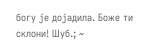богу је дојадила. Боже ти склони! Шуб.; ~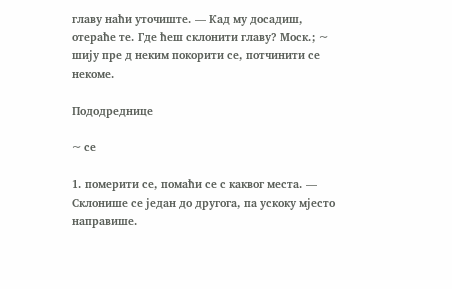главу наћи уточиште. — Кад му досадиш, отераће те. Где ћеш склонити главу? Моск.; ~ шију пре д неким покорити се, потчинити се некоме.

Пододреднице

~ се

1. померити се, помаћи се с каквог места. — Склонише се један до другога, па ускоку мјесто направише.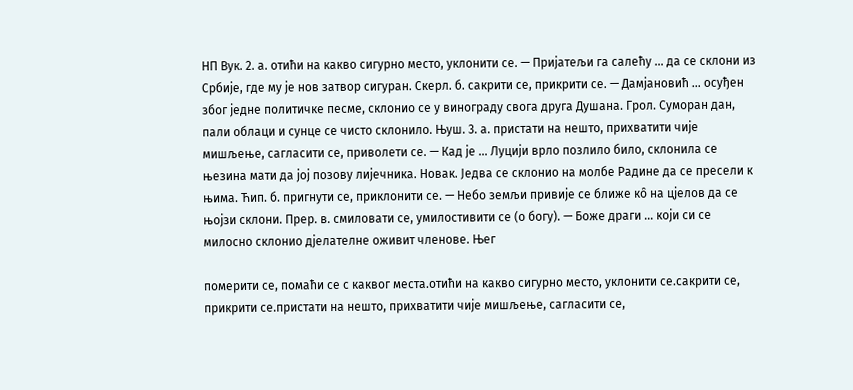НП Вук. 2. а. отићи на какво сигурно место, уклонити се. — Пријатељи га салећу ... да се склони из Србије, где му је нов затвор сигуран. Скерл. б. сакрити се, прикрити се. — Дамјановић ... осуђен због једне политичке песме, склонио се у винограду свога друга Душана. Грол. Суморан дан, пали облаци и сунце се чисто склонило. Њуш. 3. а. пристати на нешто, прихватити чије мишљење, сагласити се, приволети се. — Кад је ... Луцији врло позлило било, склонила се њезина мати да јој позову лијечника. Новак. Једва се склонио на молбе Радине да се пресели к њима. Ћип. б. пригнути се, приклонити се. — Небо земљи привије се ближе ко̑ на цјелов да се њојзи склони. Прер. в. смиловати се, умилостивити се (о богу). — Боже драги ... који си се милосно склонио дјелателне оживит членове. Њег

померити се, помаћи се с каквог места.отићи на какво сигурно место, уклонити се.сакрити се, прикрити се.пристати на нешто, прихватити чије мишљење, сагласити се,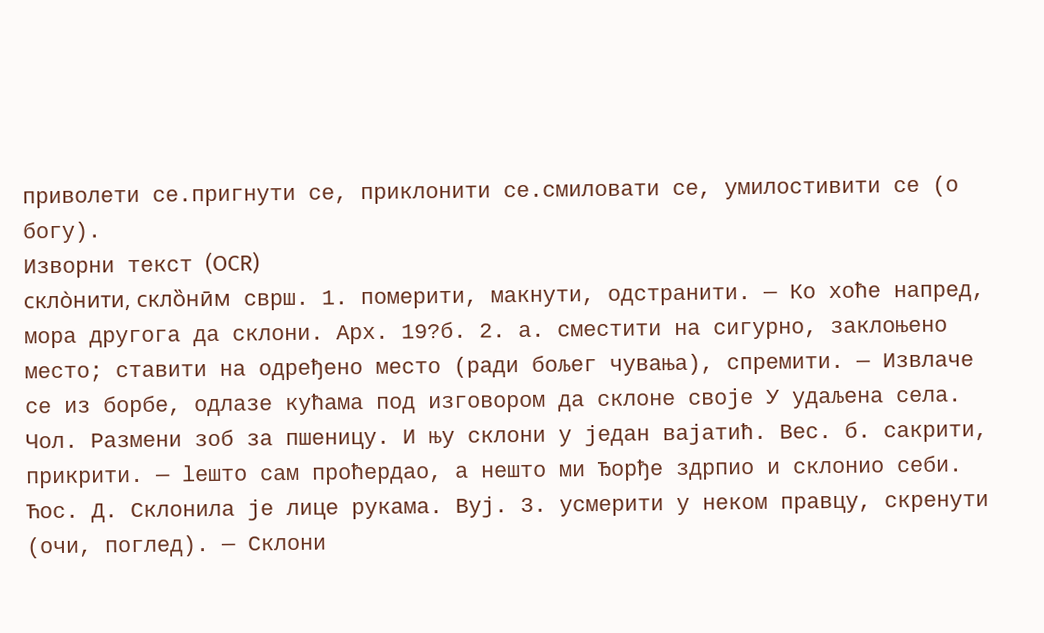приволети се.пригнути се, приклонити се.смиловати се, умилостивити се (о богу).
Изворни текст (OCR)
скло̀нити, скло̏нӣм сврш. 1. померити, макнути, одстранити. — Ко хоће напред, мора другога да склони. Арх. 19?б. 2. а. сместити на сигурно, заклоњено место; ставити на одређено место (ради бољег чувања), спремити. — Извлаче се из борбе, одлазе кућама под изговором да склоне своје У удаљена села. Чол. Размени зоб за пшеницу. И њу склони у један вајатић. Вес. б. сакрити, прикрити. — lешто сам проћердао, а нешто ми Ђорђе здрпио и склонио себи. Ћос. Д. Склонила је лице рукама. Вуј. 3. усмерити у неком правцу, скренути (очи, поглед). — Склони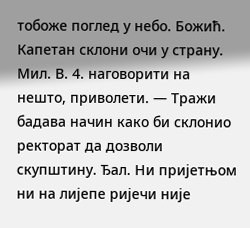тобоже поглед у небо. Божић. Капетан склони очи у страну. Мил. В. 4. наговорити на нешто, приволети. — Тражи бадава начин како би склонио ректорат да дозволи скупштину. Ђал. Ни пријетњом ни на лијепе ријечи није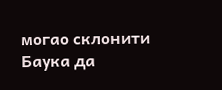могао склонити Баука да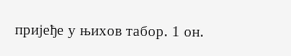пријеђе у њихов табор. 1 он.